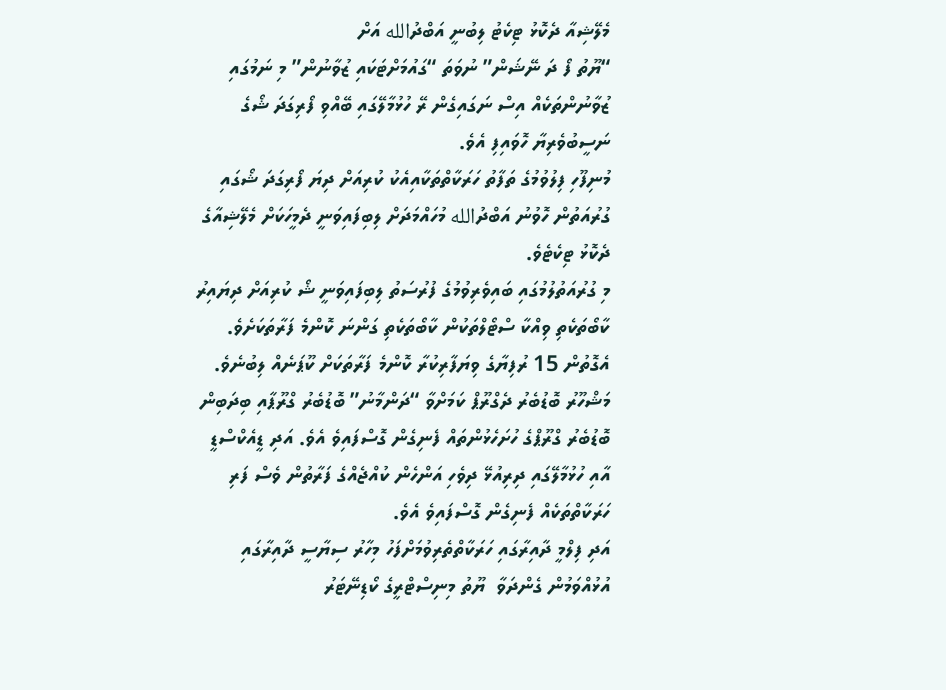މެލޭޝިއާ ދެކޮޅު ޓިކެޓު ލިބުނީ އަބްދުالله އަށް
“ޔޫތު ފޯ ދަ ނޭޝަން” ނުވަތަ “ގައުމަށްޓަކައި ޒުވާނުން” މި ނަމުގައި ޒުވާނުންތަކެއް އިސް ނަގައިގެން ރޭ ހުޅުމާލޭގައި ބޭއްވި ފޯރިގަދަ ޝޯގެ ނަސީބުވެރިޔާ ހޮވައިފި އެވެ.
މުނިފޫހި ފިލުވުމުގެ ތަފާތު ހަރަކާތްތަކާއިއެކު ކުރިއަށް ދިޔަ ފޯރިގަދަ ޝޯގައި ގުރުއަތުން ހޮވުނު އަބްދުالله މުހައްމަދަށް ލިބިފައިވަނީ ދެމީހަކަށް މެލޭޝިއާގެ ދެކޮޅު ޓިކެޓެވެ.
މި ގުރުއަތުލުމުގައި ބައިވެރިވުމުގެ ފުރުސަތު ލިބިފައިވަނީ ޝޯ ކުރިއަށް ދިޔައިރު ކާބޯތަކެތި ވިއްކާ ސްޓޯލްތަކުން ކާބޯތަކެތި ގަންނަ ކޮންމެ ފަރާތަކަށެވެ. އެގޮތުން 15 ރުފިޔާގެ ވިޔަފާރިކުރާ ކޮންމެ ފަރާތަކަށް ކޫޕަނެއް ލިބުނެވެ.
މަޝްހޫރު ބޮޑުބެރު ދެގްރޫޕް ކަމަށްވާ “ދަންމާނު” ބޮޑުބެރު ގްރޫޕާއި ބިދަބިން ބޮޑުބެރު ގްރޫޕްގެ ހުށަހެޅުންތައް ފެނިގެން ގޮސްފައިވެ އެވެ. އަދި ޑީއެކްސްޑީ އާއި ހުޅުމާލޭގައި ދިރިއުޅޭ ދިވެހި އަންހެން ކުއްޖެއްގެ ފަރާތުން ވެސް ފަރި ހަރަކާތްތަކެއް ފެނިގެން ގޮސްފައިވެ އެވެ.
އަދި ފިލްމީ ދާއިރާގައި ހަރަކާތްތެރިވުމަށްފަހު މިހާރު ސިޔާސީ ދާއިރާގައި އުޅުއްވަމުން ގެންދަވާ  ޔޫތު މިނިސްޓްރީގެ ކޯޑިނޭޓަރު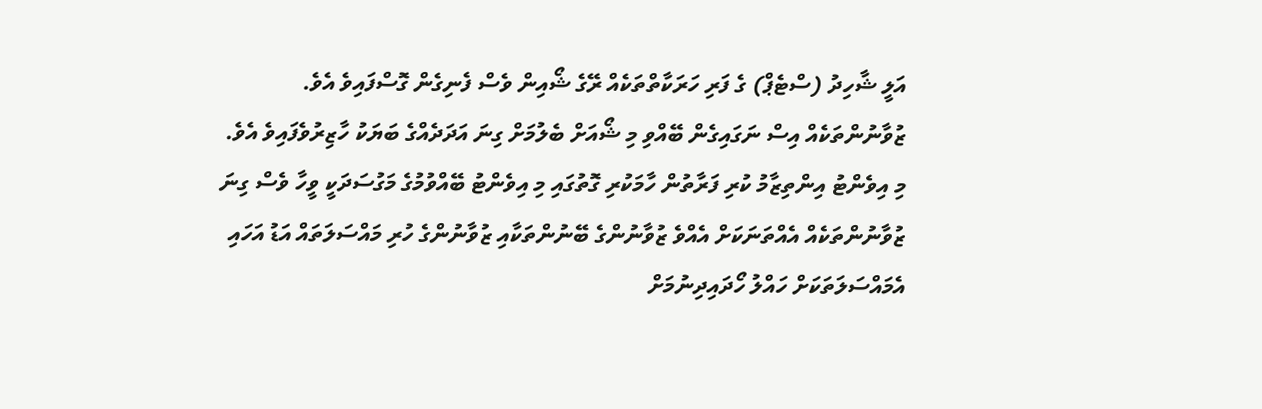އަލީ ޝާހިދު (ސްޓެޕް) ގެ ފަރި ހަރަކާތްތަކެއް ރޭގެ ޝޯއިން ވެސް ފެނިގެން ގޮސްފައިވެ އެވެ.
ޒުވާނުންތަކެއް އިސް ނަގައިގެން ބޭއްވި މި ޝޯއަށް ބެލުމަށް ގިނަ އަދަދެއްގެ ބަޔަކު ހާޒިރުވެފައިވެ އެވެ.
މި އިވެންޓު އިންތިޒާމު ކުރި ފަރާތުން ހާމަކުރި ގޮތުގައި މި އިވެންޓު ބޭއްވުމުގެ މަގުސަދަކީ ވީހާ ވެސް ގިނަ ޒުވާނުންތަކެއް އެއްތަނަކަށް އެއްވެ ޒުވާނުންގެ ބޭނުންތަކާއި ޒުވާނުންގެ ހުރި މައްސަލަތައް އަޑު އަހައި އެމައްސަލަތަކަށް ހައްލު ހޯދައިދިނުމަށް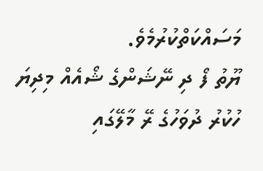މަސައްކަތްކުރުމެވެ.
ޔޫތު ފޯ ދި ނޭޝަންގެ ޝޯއެއް މިދިޔަ ހުކުރު ދުވަހުގެ ރޭ މާލޭގައި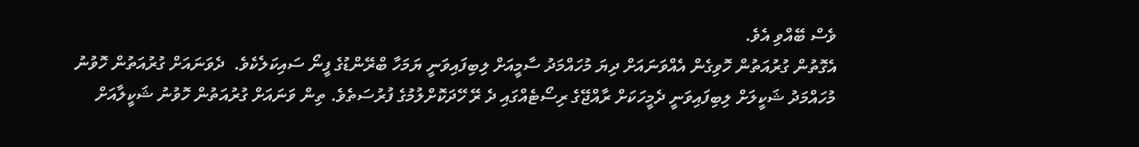ވެސް ބޭއްވި އެވެ.
އެގޮތުން ގުރުއަތުން ހޮވިގެން އެއްވަނައަށް ދިޔަ މުހައްމަދު ސާމީއަށް ލިބިފައިވަނީ ޔަމަހާ ބްރޭންޑުގެ ފީނޯ ސައިކަލެކެވެ.  ދެވަނައަށް ގުރުއަތުން ހޮވުނު މުހައްމަދު ޝަކީލަށް ލިބިފައިވަނީ ދެމީހަކަށް ރާއްޖޭގެ ރިސޯޓެއްގައި ދެ ރޭ ހޭދަކޮށްލުމުގެ ފުރުސަތެވެ. ތިން ވަނައަށް ގުރުއަތުން ހޮވުނު ޝަކީލާއަށް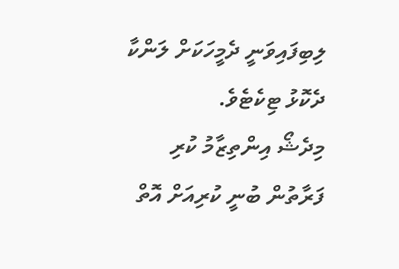ލިބިފައިވަނީ ދެމީހަކަށް ލަންކާ ދެކޮޅު ޓިކެޓެވެ.
މިދެޝޯ އިންތިޒާމު ކުރި ފަރާތުން ބުނީ ކުރިއަށް އޮތް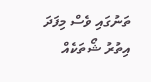ތަނުގައި ވެސް މިފަދަ އިތުރު ޝޯތަކެއް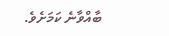ބާއްވާނެ ކަމަށެވެ.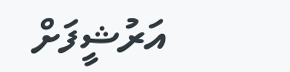އަރުޝީފަށް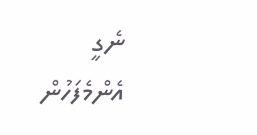ނެގީ
އެންމެފަހުން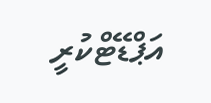އަޕްޑޭޓްކުރީ